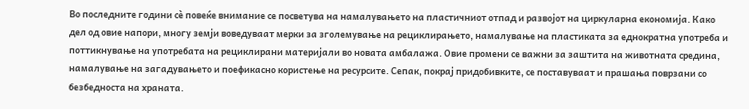Во последните години сè повеќе внимание се посветува на намалувањето на пластичниот отпад и развојот на циркуларна економија. Како дел од овие напори, многу земји воведуваат мерки за зголемување на рециклирањето, намалување на пластиката за еднократна употреба и поттикнување на употребата на рециклирани материјали во новата амбалажа. Овие промени се важни за заштита на животната средина, намалување на загадувањето и поефикасно користење на ресурсите. Сепак, покрај придобивките, се поставуваат и прашања поврзани со безбедноста на храната.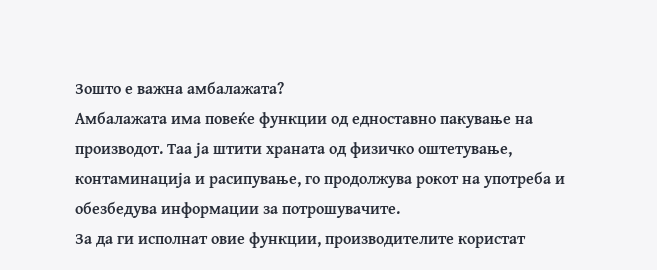Зошто е важна амбалажата?
Амбалажата има повеќе функции од едноставно пакување на производот. Таа ја штити храната од физичко оштетување, контаминација и расипување, го продолжува рокот на употреба и обезбедува информации за потрошувачите.
За да ги исполнат овие функции, производителите користат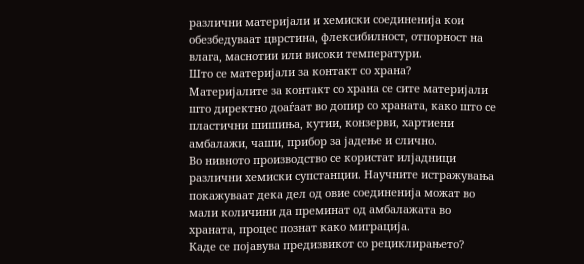различни материјали и хемиски соединенија кои обезбедуваат цврстина, флексибилност, отпорност на влага, маснотии или високи температури.
Што се материјали за контакт со храна?
Материјалите за контакт со храна се сите материјали што директно доаѓаат во допир со храната, како што се пластични шишиња, кутии, конзерви, хартиени амбалажи, чаши, прибор за јадење и слично.
Во нивното производство се користат илјадници различни хемиски супстанции. Научните истражувања покажуваат дека дел од овие соединенија можат во мали количини да преминат од амбалажата во храната, процес познат како миграција.
Каде се појавува предизвикот со рециклирањето?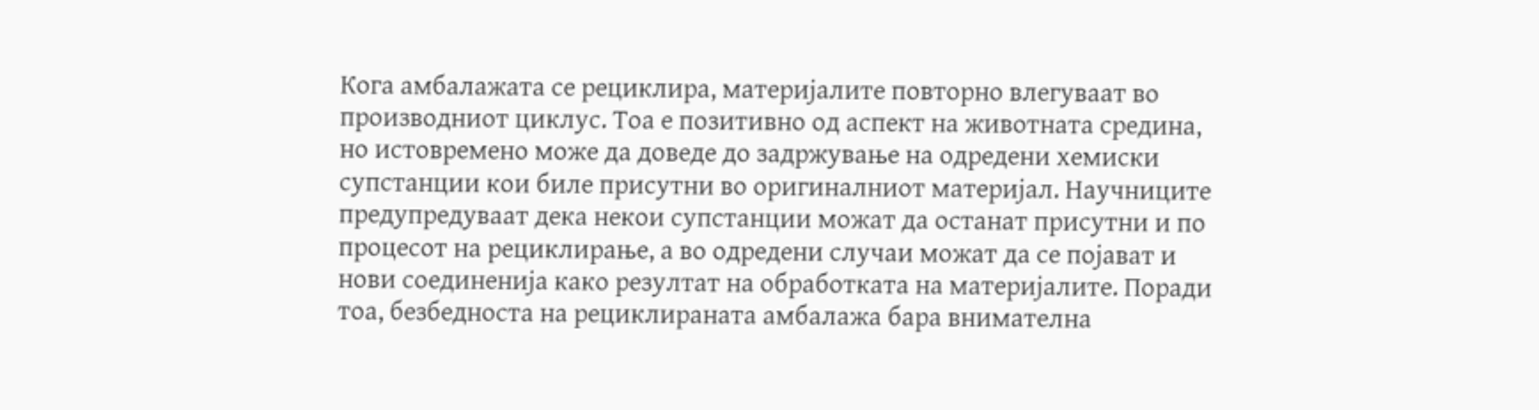Кога амбалажата се рециклира, материјалите повторно влегуваат во производниот циклус. Тоа е позитивно од аспект на животната средина, но истовремено може да доведе до задржување на одредени хемиски супстанции кои биле присутни во оригиналниот материјал. Научниците предупредуваат дека некои супстанции можат да останат присутни и по процесот на рециклирање, а во одредени случаи можат да се појават и нови соединенија како резултат на обработката на материјалите. Поради тоа, безбедноста на рециклираната амбалажа бара внимателна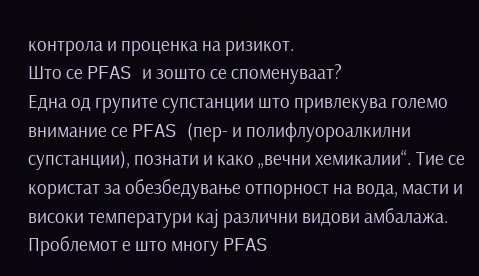контрола и проценка на ризикот.
Што се PFAS и зошто се споменуваат?
Една од групите супстанции што привлекува големо внимание се PFAS (пер- и полифлуороалкилни супстанции), познати и како „вечни хемикалии“. Тие се користат за обезбедување отпорност на вода, масти и високи температури кај различни видови амбалажа. Проблемот е што многу PFAS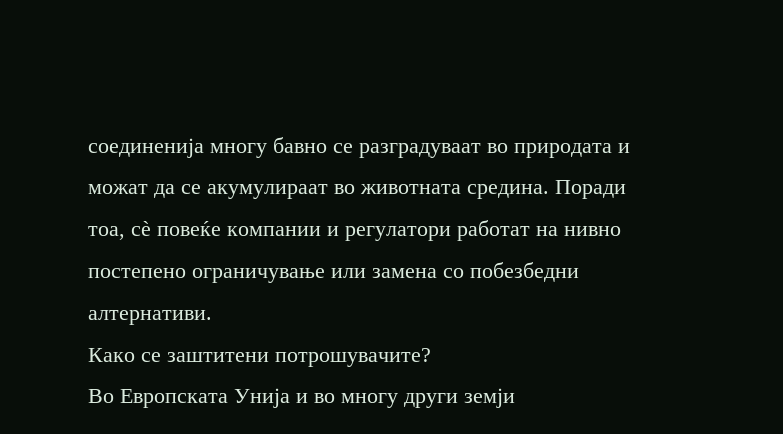соединенија многу бавно се разградуваат во природата и можат да се акумулираат во животната средина. Поради тоа, сè повеќе компании и регулатори работат на нивно постепено ограничување или замена со побезбедни алтернативи.
Како се заштитени потрошувачите?
Во Европската Унија и во многу други земји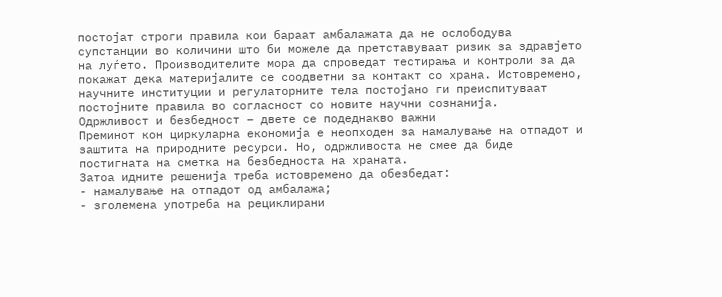постојат строги правила кои бараат амбалажата да не ослободува супстанции во количини што би можеле да претставуваат ризик за здравјето на луѓето. Производителите мора да спроведат тестирања и контроли за да покажат дека материјалите се соодветни за контакт со храна. Истовремено, научните институции и регулаторните тела постојано ги преиспитуваат постојните правила во согласност со новите научни сознанија.
Одржливост и безбедност – двете се подеднакво важни
Преминот кон циркуларна економија е неопходен за намалување на отпадот и заштита на природните ресурси. Но, одржливоста не смее да биде постигната на сметка на безбедноста на храната.
Затоа идните решенија треба истовремено да обезбедат:
- намалување на отпадот од амбалажа;
- зголемена употреба на рециклирани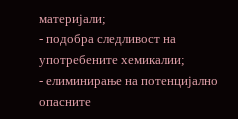материјали;
- подобра следливост на употребените хемикалии;
- елиминирање на потенцијално опасните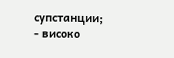супстанции;
- високо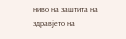ниво на заштита на здравјето на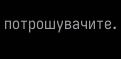потрошувачите.